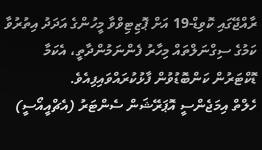ރާއްޖޭގައި ކޮވިޑް-19 އަށް ޕޮޒިޓިވްވާ މީހުންގެ އަދަދު އިތުރުވާ ކަމުގެ ސިގްނަލްތައް މިހާރު ފެންނަމުންދާތީ، އެކަމާ ޑޮކްޓަރުން ކަންބޮޑުވުން ފާޅުކުރައްވައިފިއެވެ.
ހެލްތް އިމަޖެންސީ އޮޕަރޭޝަން ސެންޓަރު (އެޗްއީއޯސީ)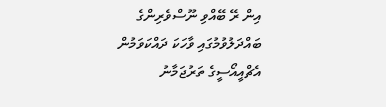އިން ރޭ ބޭއްވި ނޫސްވެރިންގެ ބައްދަލުވުމުގައި ވާހަކަ ދައްކަވަމުން އެޗްއީއޯސީގެ ތަރުޖަމާނު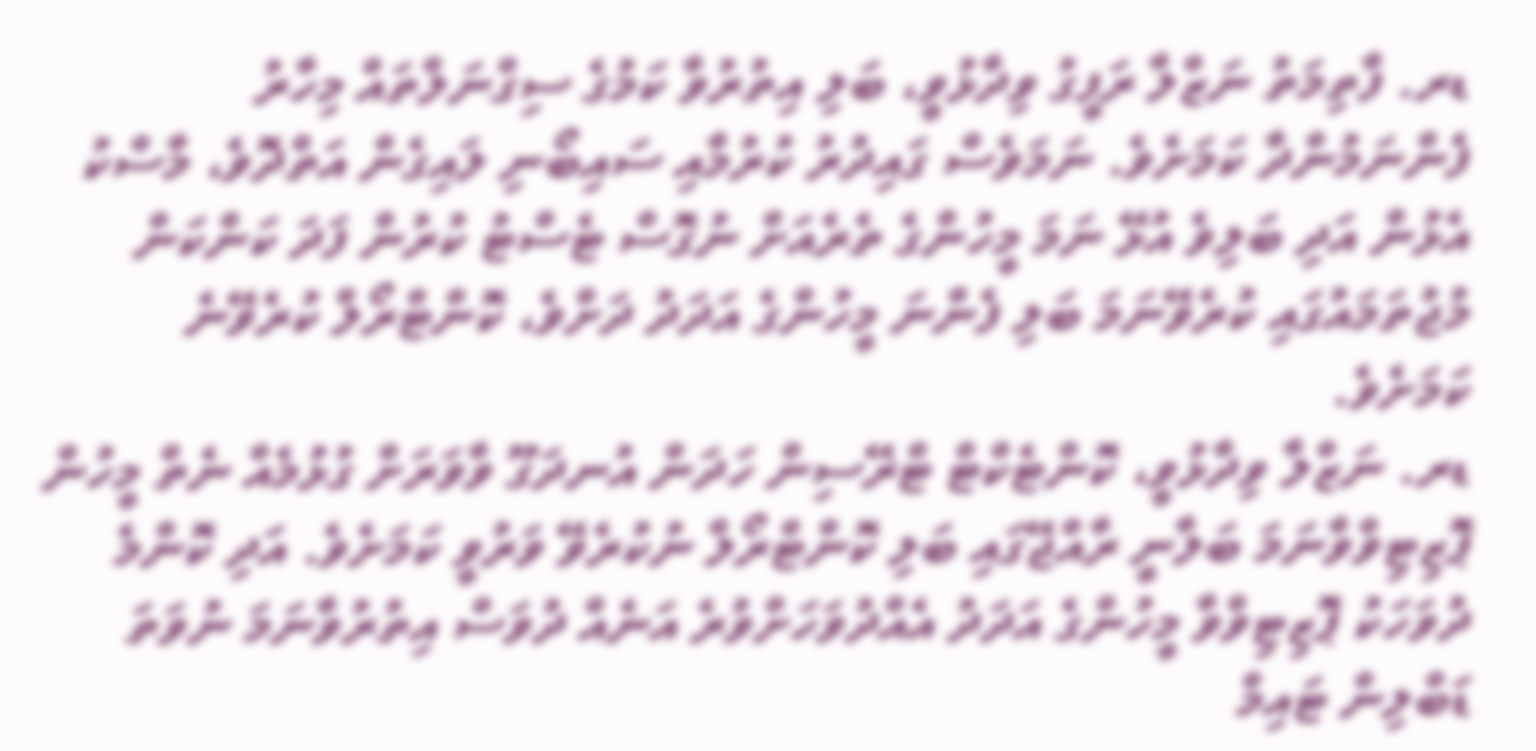ޑރ. ފާތިމަތު ނަޒްލާ ރަފީގު ވިދާޅުވީ، ބަލި އިތުރުވާ ކަމުގެ ސިގްނަލްތައް މިހާރު ފެންނަމުންދާ ކަމަށެވެ. ނަމަވެސް ގައިދުރު ކުރުމާއި ސައިބޯނި ލައިގެން އަތްދޮވެ، މާސްކު އެޅުން އަދި ބަލިވެ އުޅޭ ނަމަ މީހުންގެ ތެރެއަށް ނުގޮސް ޓެސްޓު ކުރުން ފަދަ ކަންކަން މުޖުތަމައުގައި ކުރެވޭނަމަ ބަލި ފެންނަ މީހުންގެ އަދަދު ދަށްވެ، ކޮންޓްރޯލް ކުރެވޭނެ ކަމަށެވެ.
ޑރ. ނަޒްލާ ވިދާޅުވީ، ކޮންޓެކްޓް ޓްރޭސިން ހަދަން އުނދަގޫ ވާވަރަށް ގުޅުމެއް ނެތް މީހުން ޕޮޒިޓިވްވާނަމަ ބަލާނީ ރާއްޖޭގައި ބަލި ކޮންޓްރޯލް ނުކުރެވޭ ވަރުވީ ކަމަށެވެ. އަދި ކޮންމެ ދުވަހަކު ޕޮޒިޓިވްވާ މީހުންގެ އަދަދު އެއްދުވަހަށްވުރެ އަނެއް ދުވަސް އިތުރުވާނަމަ ނުވަތަ ޑަބްލިން ޓައިމް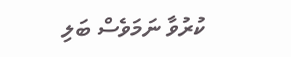ކުރުވާ ނަމަވެސް ބަލި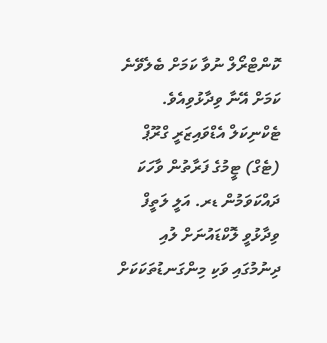ކޮންޓްރޯލް ނުވާ ކަމަށް ބެލެވޭނެ ކަމަށް އޭނާ ވިދާޅުވިއެވެ.
ޓެކްނިކަލް އެޑްވައިޒަރީ ގްރޫޕް (ޓެގް) ޓީމުގެ ފަރާތުން ވާހަކަ ދައްކަވަމުން ޑރ. އަލީ ލަތީފް ވިދާޅުވީ ލޮކްޑައުނަށް ލުއި ދިނުމުގައި ވަކި މިންގަނޑުތަކަކަށް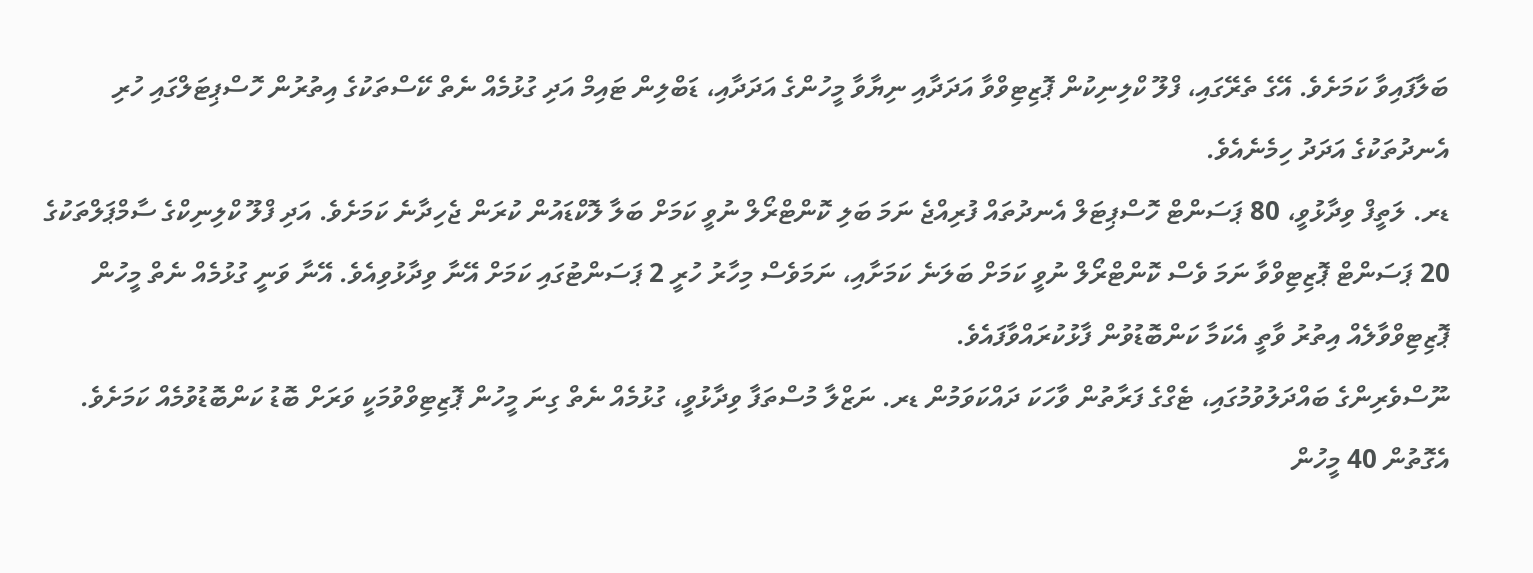ބަލާފައިވާ ކަމަށެވެ. އޭގެ ތެރޭގައި، ފްލޫ ކްލިނިކުން ޕޮޒިޓިވްވާ އަދަދާއި ނިޔާވާ މީހުންގެ އަދަދާއި، ޑަބްލިން ޓައިމް އަދި ގުޅުމެއް ނެތް ކޭސްތަކުގެ އިތުރުން ހޮސްޕިޓަލްގައި ހުރި އެނދުތަކުގެ އަދަދު ހިމެނެއެވެ.
ޑރ. ލަތީފް ވިދާޅުވީ، 80 ޕަސަންޓް ހޮސްޕިޓަލް އެނދުތައް ފުރިއްޖެ ނަމަ ބަލި ކޮންޓްރޯލް ނުވީ ކަމަށް ބަލާ ލޮކްޑައުން ކުރަން ޖެހިދާނެ ކަމަށެވެ. އަދި ފްލޫ ކްލިނިކްގެ ސާމްޕަލްތަކުގެ 20 ޕަސަންޓް ޕޮޒިޓިވްވާ ނަމަ ވެސް ކޮންޓްރޯލް ނުވީ ކަމަށް ބަލަނެ ކަމަށާއި، ނަމަވެސް މިހާރު ހުރީ 2 ޕަސަންޓުގައި ކަމަށް އޭނާ ވިދާޅުވިއެވެ. އޭނާ ވަނީ ގުޅުމެއް ނެތް މީހުން ޕޮޒިޓިވްވާލެއް އިތުރު ވާތީ އެކަމާ ކަންބޮޑުވުން ފާޅުކުރައްވާފައެވެ.
ނޫސްވެރިންގެ ބައްދަލުވުމުގައި، ޓެގްގެ ފަރާތުން ވާހަކަ ދައްކަވަމުން ޑރ. ނަޒްލާ މުސްތަފާ ވިދާޅުވީ، ގުޅުމެއް ނެތް ގިނަ މީހުން ޕޮޒިޓިވްވުމަކީ ވަރަށް ބޮޑު ކަންބޮޑުވުމެއް ކަމަށެވެ. އެގޮތުން 40 މީހުން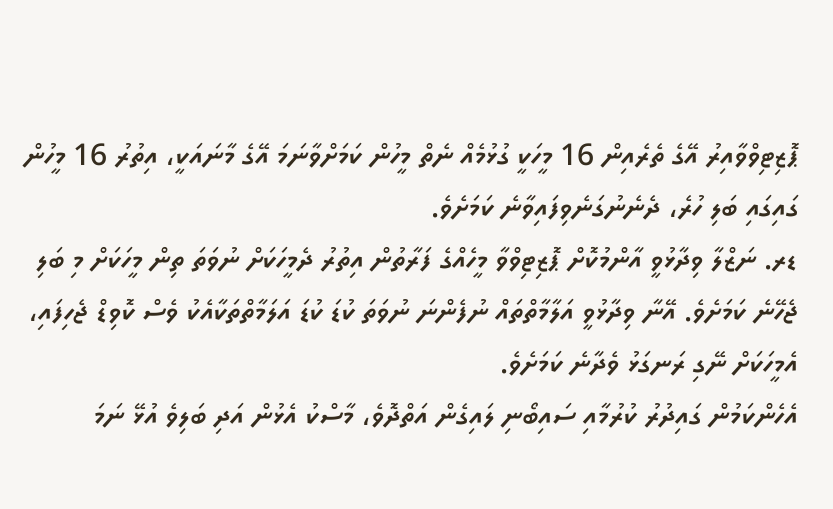ޕޮޒިޓިވްވާއިރު އޭގެ ތެރެއިން 16 މީހަކީ ގުޅުމެއް ނެތް މީހުން ކަމަށްވާނަމަ އޭގެ މާނައަކީ، އިތުރު 16 މީހުން ގައިގައި ބަލި ހުރެ، ދެނެނުގަނެވިފައިވާނެ ކަމަށެވެ.
ޑރ. ނަޒްލާ ވިދާޅުވީ އާންމުކޮށް ޕޮޒިޓިވްވާ މީހެއްގެ ފަރާތުން އިތުރު ދެމީހަކަށް ނުވަތަ ތިން މީހަކަށް މި ބަލި ޖެހޭނެ ކަމަށެވެ. އޭނާ ވިދާޅުވީ އަލާމާތްތައް ނުފެންނަ ނުވަތަ ކުޑަ ކުޑަ އަލަމާތްތަކާއެކު ވެސް ކޮވިޑް ޖެހިފައި، އެމީހަކަށް ނޭގި ރަނގަޅު ވެދާނެ ކަމަށެވެ.
އެހެންކަމުން ގައިދުރު ކުރުމާއި ސައިބޯނި ލައިގެން އަތްދޮވެ، މާސްކު އެޅުން އަދި ބަލިވެ އުޅޭ ނަމަ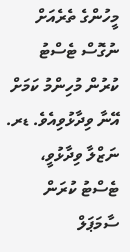މީހުންގެ ތެރެއަށް ނުގޮސް ޓެސްޓު ކުރުން މުހިންމު ކަމަށް އޭނާ ވިދާޅުވިއެވެ. ޑރ. ނަޒްލާ ވިދާޅުވީ، ޓެސްޓު ކުރަން ސާމަޕަލް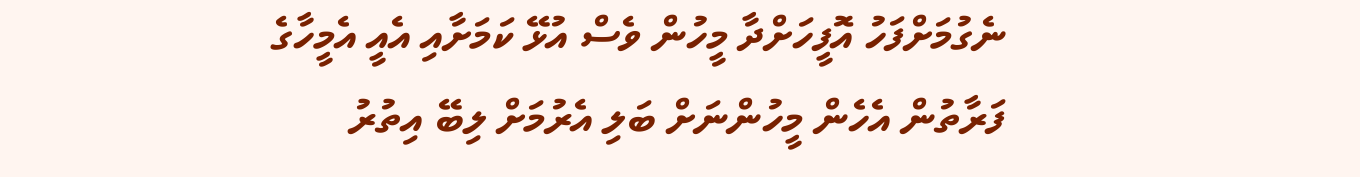ނެގުމަށްފަހު އޮފީހަށްދާ މީހުން ވެސް އުޅޭ ކަމަށާއި އެއީ އެމީހާގެ ފަރާތުން އެހެން މީހުންނަށް ބަލި އެރުމަށް ލިބޭ އިތުރު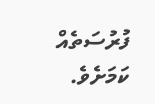ފުރުސަތެއް ކަމަށެވެ.